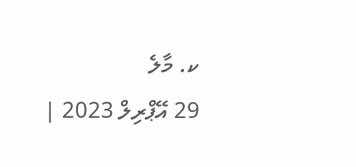ކ. މާލެ
29 އޭޕްރިލް 2023 |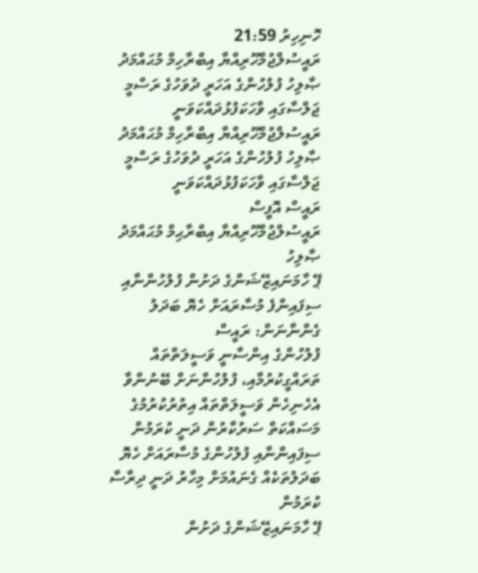ހޮނިހިރު 21:59
ރައީސުލްޖުމްހޫރިއްޔާ އިބްރާހިމް މުޙައްމަދު ޞާލިހު ފުލުހުންގެ އަހަރީ ދުވަހުގެ ރަސްމީ ޖަލްސާގައި ވާހަކަފުޅުދައްކަވަނީ
ރައީސުލްޖުމްހޫރިއްޔާ އިބްރާހިމް މުޙައްމަދު ޞާލިހު ފުލުހުންގެ އަހަރީ ދުވަހުގެ ރަސްމީ ޖަލްސާގައި ވާހަކަފުޅުދައްކަވަނީ
ރައީސް އޮފީސް
ރައީސުލްޖުމްހޫރިއްޔާ އިބްރާޙިމް މުޙައްމަދު ޞާލިހު
ޕޭ ހާމަނައިޒޭޝަންގެ ދަށުން ފުލުހުންނާއި ސިފައިންފެ މުސާރައަށް ހެޔޮ ބަދަލު ގެންނާނަން: ރައީސް
ފުލުހުންގެ އިންސާނީ ވަސީލަތްތައް ތަރައްގީކުރުމާއި، ފުލުހުންނަށް ބޭނުންވާ އެހެނިހެން ވަސީލަތްތައް އިތުރުކުރުމުގެ މަސައްކަތް ސަރުކާރުން ދަނީ ކުރަމުން
ސިފައިންނާއި ފުލުހުންގެ މުސާރައަށް ހެޔޮ ބަދަލުތަކެއް ގެނައުމަށް މިހާރު ދަނީ ދިރާސާ ކުރަމުން
ޕޭ ހާމަނައިޒޭޝަންގެ ދަށުން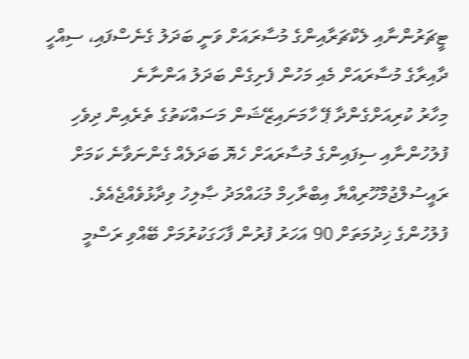ޓީޗަރުންނާއި ލެކްޗަރާއިންގެ މުސާރައަށް ވަނީ ބަދަލު ގެނެސްފައި، ސިއްހީ ދާއިރާގެ މުސާރައަށް މެއި މަހުން ފެށިގެން ބަދަލު އަންނާނެ
މިހާރު ކުރިއަށްގެންދާ ޕޭ ހާމަނައިޒޭޝަން މަސައްކަތުގެ ތެރެއިން ދިވެހި ފުލުހުންނާއި ސިފައިންގެ މުސާރައަށް ހެޔޮ ބަދަލެއް ގެންނަވާނެ ކަމަށް ރައީސުލްޖުމްހޫރިއްޔާ އިބްރާހިމް މުޙައްމަދު ޞާލިހު ވިދާޅުވެއްޖެއެވެ.
ފުލުހުންގެ ޚިދުމަތަށް 90 އަހަރު ފުރުން ފާހަގަކުރުމަށް ބޭއްވި ރަސްމީ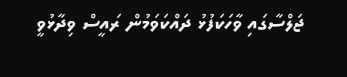ޖަލްސާގައި ވާހަކަފުޅު ދައްކަވަމުން ރައީސް ވިދާޅުވީ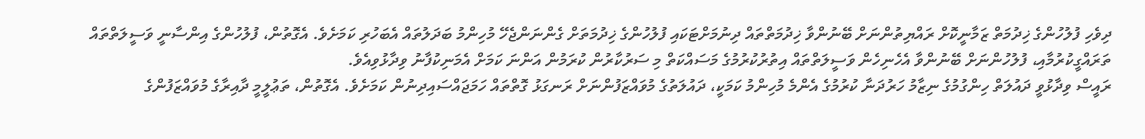ދިވެހި ފުލުހުންގެ ޚިދުމަތް ޒަމާނީކޮށް ރައްޔިތުންނަށް ބޭނުންވާ ޚިދުމަތްތައް ދިނުމަށްޓަކައި ފުލުހުންގެ ޚިދުމަތަށް ގެންނަންޖެހޭ މުހިންމު ބަދަލުތައް އެބަހުރި ކަމަށެވެ. އެގޮތުން، ފުލުހުންގެ އިންސާނީ ވަސީލަތްތައް ތަރައްގީކުރުމާއި، ފުލުހުންނަށް ބޭނުންވާ އެހެނިހެން ވަސީލަތްތައް އިތުރުކުރުމުގެ މަސައްކަތް މި ސަރުކާރުން ކުރަމުން އަންނަ ކަމަށް އެމަނިކުފާނު ވިދާޅުވިއެވެ.
ރައީސް ވިދާޅުވީ ދައުލަތް ހިންގުމުގެ ނިޒާމު ހަރުދަނާ ކުރުމުގެ އެންމެ މުހިންމު ކަމަކީ، ދައުލަތުގެ މުވައްޒަފުންނަށް ރަނގަޅު ގޮތްތައް ހަމަޖައްސައިދިނުން ކަމަށެވެ. އެގޮތުން، ތަޢުލީމީ ދާއިރާގެ މުވައްޒަފުންގެ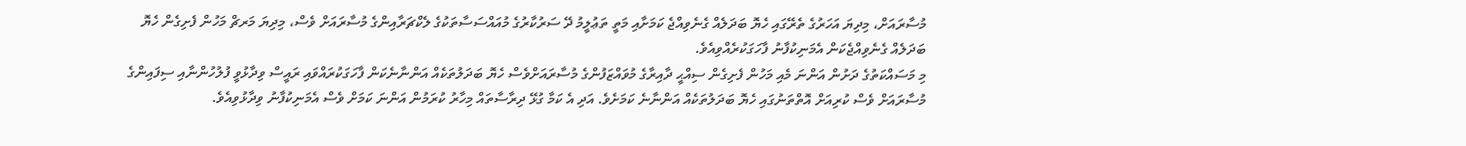މުސާރައަށް، މިދިޔަ އަހަރުގެ ތެރޭގައި ހެޔޮ ބަދަލެއް ގެނެވިއްޖެ ކަމަށާއި މަތީ ތަޢުލީމު ދޭ ސަރުކާރުގެ މުއައްސަސާތަކުގެ ލެކްޗަރާއިންގެ މުސާރައަށް ވެސް، މިދިޔަ މަރޗް މަހުން ފެށިގެން ހެޔޮ ބަދަލެއް ގެނެވިއްޖެކަން އެމަނިކުފާނު ފާހަގަކުރެއްވިއެވެ.
މި މަސައްކަތުގެ ދަށުން އަންނަ މެއި މަހުން ފެށިގެން ސިއްޙީ ދާއިރާގެ މުވައްޒަފުންގެ މުސާރައަށްވެސް ހެޔޮ ބަދަލުތަކެއް އަންނާނެކަން ފާހަގަކުރައްވައި ރައީސް ވިދާޅުވީ ފުލުހުންނާއި ސިފައިންގެ މުސާރައަށް ވެސް ކުރިއަށް އޮތްތަނުގައި ހެޔޮ ބަދަލުތަކެއް އަންނާނެ ކަމަށެވެ. އަދި އެ ކަމާ ގުޅޭ ދިރާސާތައް މިހާރު ކުރަމުން އަންނަ ކަމަށް ވެސް އެމަނިކުފާނު ވިދާޅުވިއެވެ.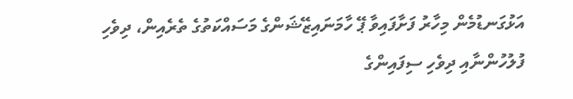އަޅުގަނޑުމެން މިހާރު ފަށާފައިވާ ޕޭ ހާމަނައިޒޭޝަންގެ މަސައްކަތުގެ ތެރެއިން، ދިވެހި ފުލުހުންނާއި ދިވެހި ސިފައިންގެ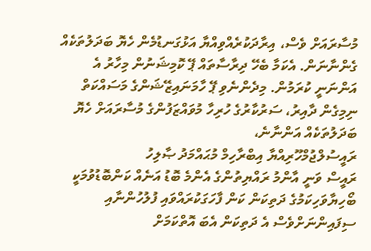މުސާރައަށް ވެސް، އިރާދަކުރެއްވިއްޔާ އަޅުގަނޑުމެން ހެޔޮ ބަދަލުތަކެއް ގެންނާނަން. އެކަމާ ބެހޭ ދިރާސާތައް ޕޭ ކޮމިޝަނުން މިހާރު އެ އަންނަނީ ކުރަމުން. މިދެންނެވި ޕޭ ހާމަނައިޒޭޝަންގެ މަސައްކަތް ނިމިގެން ދާއިރު، ސަރުކާރުގެ ހުރިހާ މުވައްޒަފުންގެ މުސާރައަށް ހެޔޮ ބަދަލުތަކެއް އަންނާނެ،
ރައީސުލްޖުމްހޫރިއްޔާ އިބްރާހިމް މުޙައްމަދު ޞާލިހު
ރައީސް ވަނީ އާންމު ރައްޔިތުންގެ އެންމެ ބޮޑު އަނެއް ކަންބޮޑުވުމަކީ ބޯހިޔާވަހިކަމުގެ ދަތިކަން ކަން ފާހަގަކުރައްވައި ފުލުހުންނާއި ސިފައިންނަށްވެސް އެ ދަތިކަން އެބަ އޮތްކަމަށް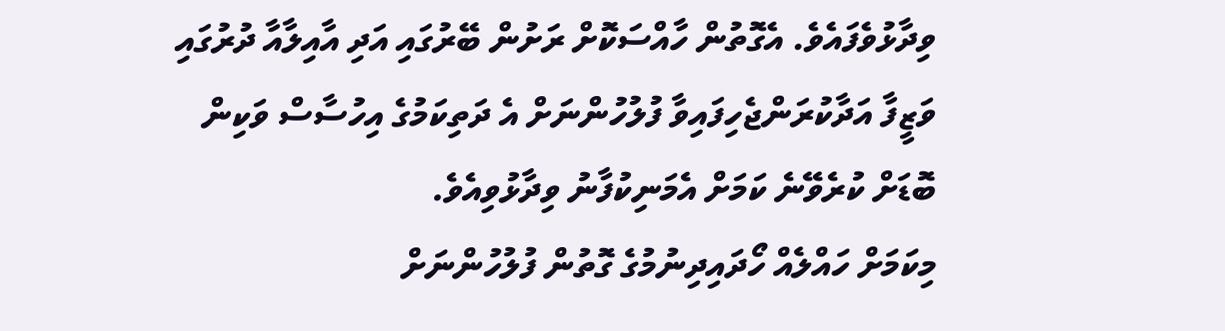ވިދާޅުވެފައެވެ. އެގޮތުން ހާއްސަކޮށް ރަށުން ބޭރުގައި އަދި އާއިލާއާ ދުރުގައި ވަޒީފާ އަދާކުރަންޖެހިފައިވާ ފުލުހުންނަށް އެ ދަތިކަމުގެ އިހުސާސް ވަކިން ބޮޑަށް ކުރެވޭނެ ކަމަށް އެމަނިކުފާނު ވިދާޅުވިއެވެ.
މިކަމަށް ހައްލެއް ހޯދައިދިނުމުގެ ގޮތުން ފުލުހުންނަށް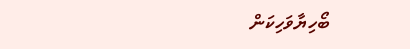ބޯހިޔާވަހިކަން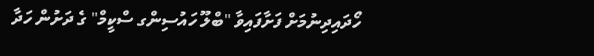ހޯދައިދިނުމަށް ފަށާފައިވާ "ބްލޫ ހައުސިންގ ސްކީމް" ގެ ދަށުން ހަދާ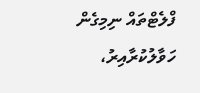ފްލެޓްތައް ނިމިގެން ހަވާލުކުރާއިރު،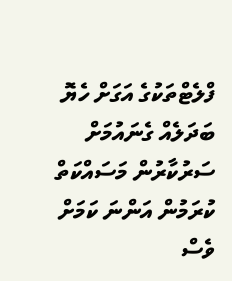ފްލެޓްތަކުގެ އަގަށް ހެޔޮ ބަދަލެއް ގެނައުމަށް ސަރުކާރުން މަސައްކަތް ކުރަމުން އަންނަ ކަމަށް ވެސް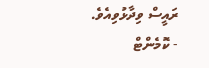ރައީސް ވިދާޅުވިއެވެ.
- ކޮމެންޓް